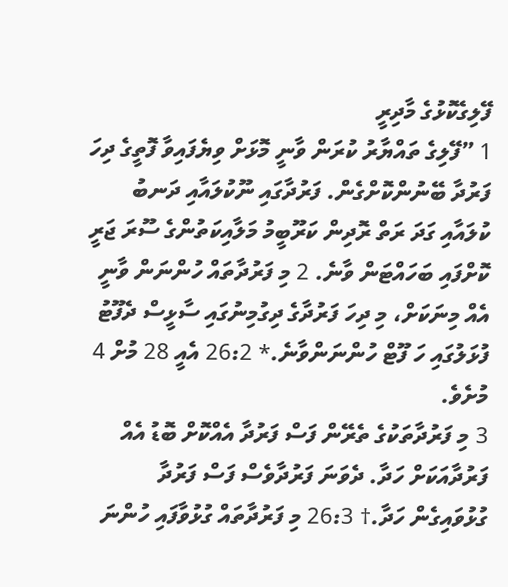ފޭލިގެކޮޅުގެ މާދިރީ
1 ”ފޭލިގެ ތައްޔާރު ކުރަން ވާނީ މޮޅަށް ވިޔެފައިވާ ފޮތީގެ ދިހަ ފަރުދާ ބޭނުންކޮށްގެން. ފަރުދާގައި ނޫކުލައާއި ދަނބު ކުލައާއި ގަދަ ރަތް ރޮދިން ކަރޫބީމު މަލާއިކަތުންގެ ސޫރަ ޖަރީ ކޮށްފައި ބަހައްޓަން ވާނެ. 2 މި ފަރުދާތައް ހުންނަން ވާނީ އެއް މިނަކަށް، މި ދިހަ ފަރުދާގެ ދިގުމިނުގައި ސާޅީސް ދެފޫޓު ފުޅަލުގައި ހަ ފޫޓް ހުންނަންވާނެ.* 26:2 އެއީ 28 މުށް 4 މުށެވެ.
3 މި ފަރުދާތަކުގެ ތެރޭން ފަސް ފަރުދާ އެއްކޮށް ބޮޑު އެއް ފަރުދާއަކަށް ހަދާ. ދެވަނަ ފަރުދާވެސް ފަސް ފަރުދާ ގުޅުވައިގެން ހަދާ.† 26:3 މި ފަރުދާތައް ގުޅުވާފައި ހުންނަ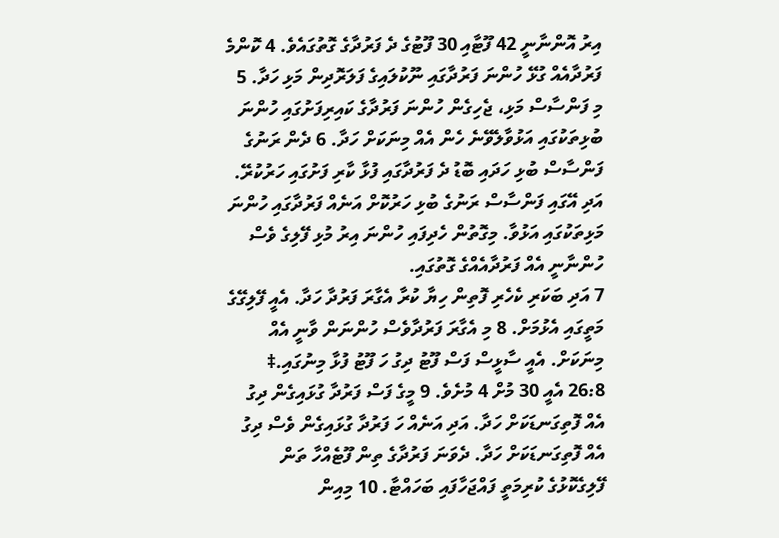އިރު އޮންނާނީ 42 ފޫޓާއި 30 ފޫޓުގެ ދެ ފަރުދާގެ ގޮތުގައެވެ. 4 ކޮންމެ ފަރުދާއެއް ގުޅޭ ހުންނަ ފަރުދާގައި ނޫކުލައިގެ ފަލަރޮދިން މަޅި ހަދާ. 5 މި ފަންސާސް މަޅި، ޖެހިގެން ހުންނަ ފަރުދާގެ ކައިރިފަށުގައި ހުންނަ ބުޅިތަކުގައި އަޅުވާލެވޭނެ ހެން އެއް މިނަކަށް ހަދާ. 6 ދެން ރަނުގެ ފަންސާސް ބުޅި ހަދައި ބޮޑު ދެ ފަރުދާގައި ފުޅާ ކާރި ފަށުގައި ހަރުކުރޭ. އަދި އޭގައި ފަންސާސް ރަނުގެ ބުޅި ހަރުކޮށް އަނެއް ފަރުދާގައި ހުންނަ މަޅިތަކުގައި އަޅުވާ. މިގޮތުން ހެދިފައި ހުންނަ އިރު މުޅި ފޭލިގެ ވެސް ހުންނާނީ އެއް ފަރުދާއެއްގެ ގޮތުގައި.
7 އަދި ބަކަރި ކެހެރި ފޮތިން ހިޔާ ކުރާ އެގާރަ ފަރުދާ ހަދާ. އެއީ ފޭލިގޭގެ މަތީގައި އެޅުމަށް. 8 މި އެގާރަ ފަރުދާވެސް ހުންނަން ވާނީ އެއް މިނަކަށް. އެއީ ސާޅީސް ފަސް ފޫޓު ދިގު ހަ ފޫޓު ފުޅާ މިނުގައި.‡ 26:8 އެއީ 30 މުށް 4 މުށެވެ. 9 މީގެ ފަސް ފަރުދާ ގުޅައިގެން ދިގު އެއް ފޮތިގަނޑަކަށް ހަދާ. އަދި އަނެއް ހަ ފަރުދާ ގުޅައިގެން ވެސް ދިގު އެއް ފޮތިގަނޑަކަށް ހަދާ. ދެވަނަ ފަރުދާގެ ތިން ފޫޓެއްހާ ތަން ފޭލިގެކޮޅުގެ ކުރިމަތީ ފައްޖަހާފައި ބަހައްޓާ. 10 މިއިން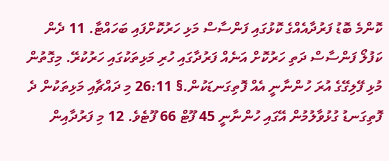ކޮންމެ ބޮޑު ފަރުދާއެއްގެ ކޮޅުގައި ފަންސާސް މަޅި ހަރުކޮށްފައި ބަހައްޓާ. 11 ދެން ކަފުލޯ ފަންސާސް ދަތި ހަރުކޮށް އަނެއް ފަރުދާގައި ހުރި މަޅިތަކުގައި ހަރުކުރޭ. މިގޮތުން މުޅި ފޭލިގޭގެ އުރަ ހުންނާނީ އެއް ފޮތިގަނޑަކުން.§ 26:11 މި ދައްޗާއި މަޅިތަކުން ދެ ފޮތިގަނޑު ގުޅުވާލުމުން އޭގައި ހުންނާނީ 45 ފޫޓް 66 ފޫޓެވެ. 12 މި ފަރުދާއިން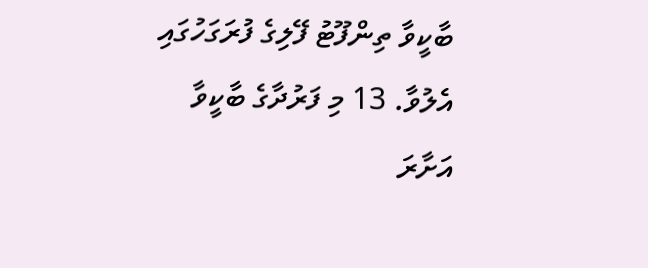ބާކީވާ ތިންފޫޓު ފޭލިގެ ފުރަގަހުގައި އެލުވާ. 13 މި ފަރުދާގެ ބާކީވާ އަށާރަ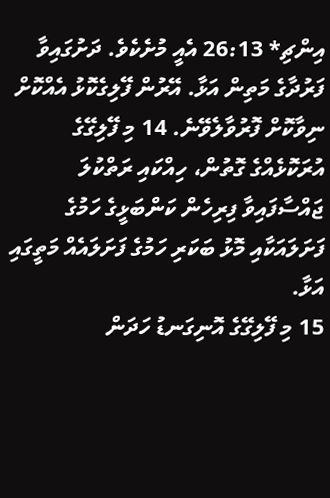އިންޗި* 26:13 އެއީ މުށެކެވެ. ދަށުގައިވާ ފަރުދާގެ މަތިން އަޅާ. އޭރުން ފޭލިގެކޮޅު އެއްކޮށް ނިވާކޮށް ފޮރުވާލެވޭނެ. 14 މި ފޭލިގޭގެ އުރަކޮޅެއްގެ ގޮތުން، ހިއްކައި ރަތްކުލަ ޖައްސާފައިވާ ފިރިހެން ކަންބަޅީގެ ހަމުގެ ފަށަލައަކާއި މޮޅު ބަކަރި ހަމުގެ ފަށަލައެއް މަތީގައި އަޅާ.
15 މި ފޭލިގޭގެ އޮނިގަނޑު ހަދަން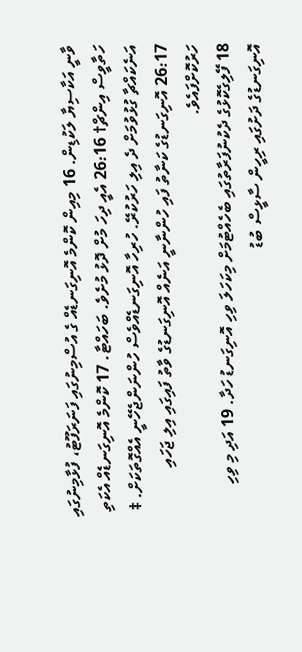ވާނީ އަކާސިޔާ ލަކުޑިން. 16 މިއިން ކޮންމެ އޮނިގަނޑެއް ގެ އުސްމިނުގައި ފަނަރަފޫޓު، ފުޅާމިނުގައި ހަތާވީސް އިންޗް† 26:16 އެއީ ދިހަ މުށް ދޮޅު މުށެވެ. ބަހައްޓާ. 17 ކޮންމެ އޮނިގަނޑެއް އެކަތި އަނެކައްޗާ ގުޅުވުމަށް ދެ އިލި ހަރުކުރޭ. ހުރިހާ އޮނިގަނޑެއްވެސް ހުންނަންޖެހޭނީ އެއްގޮތަކަށް. ‡ 26:17 އޮނިގަނޑުގެ ކަނާތު ފައި ހުންނާނީ އަނެއް އޮނިގަނޑުގެ ވާތު ފައިގައި އިލި ޖަހައި ހަރުކޮށްފައެވެ.
18 ފޭލިގެކޮޅުގެ ދެކުނުފަރާތުގައި ބެހެއްޓުމަށް މިކަހަލަ ވިހި އޮނިގަނޑު ހަދާ. 19 އަދި މި ވިހި އޮނިގަނޑުގެ ދަށުގައި ރިހީން ސާޅީސް ބުޑު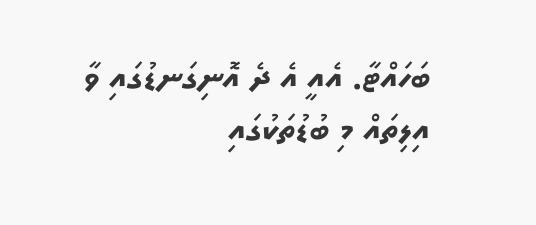ބަހައްޓާ. އެއީ އެ ދެ އޮނިގަނޑުގައި ވާ އިލިތައް މި ބުޑުތަކުގައި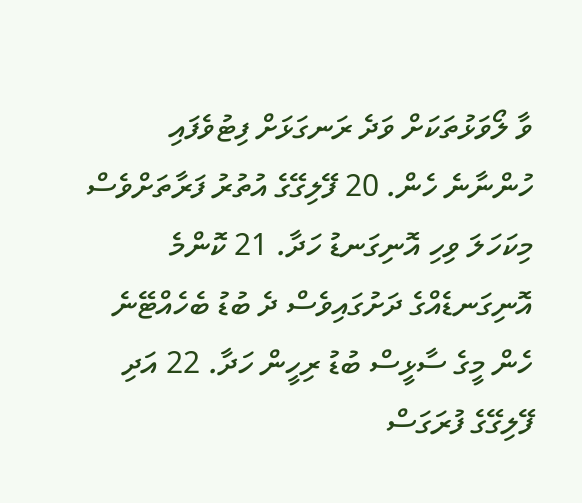ވާ ލޯވަޅުތަކަށް ވަދެ ރަނގަޅަށް ފިޓުވެފައި ހުންނާނެ ހެން. 20 ފޭލިގޭގެ އުތުރު ފަރާތަށްވެސް މިކަހަލަ ވިހި އޮނިގަނޑު ހަދާ. 21 ކޮންމެ އޮނިގަނޑެއްގެ ދަށުގައިވެސް ދެ ބުޑު ބެހެއްޓޭނެ ހެން މީގެ ސާޅީސް ބުޑު ރިހީން ހަދާ. 22 އަދި ފޭލިގޭގެ ފުރަގަސް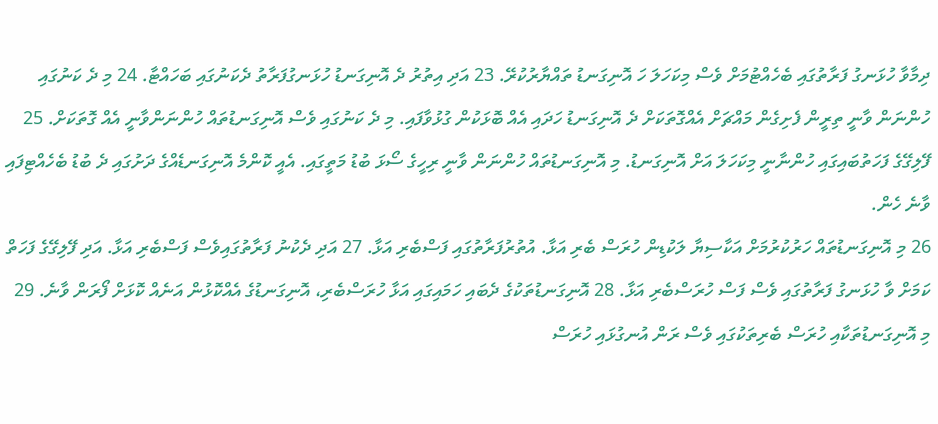ދިމާވާ ހުޅަނގު ފަރާތުގައި ބެހެއްޓުމަށް ވެސް މިކަހަލަ ހަ އޮނިގަނޑު ތައްޔާރުކުރޭ. 23 އަދި އިތުރު ދެ އޮނިގަނޑު ހުޅަނގުފަރާތު ދެކަނުގައި ބަހައްޓާ. 24 މި ދެ ކަނުގައި ހުންނަން ވާނީ ތިރީން ފެށިގެން މައްޗަށް އެއްގޮތަކަށް ދެ އޮނިގަނޑު ހަދައި އެއް ބޮޅަކުން ގުޅުވާފައި. މި ދެ ކަނުގައި ވެސް އޮނިގަނޑުތައް ހުންނަންވާނީ އެއް ގޮތަކަށް. 25 ފޭލިގޭގެ ފަހަތުބައިގައި ހުންނާނީ މިކަހަލަ އަށް އޮނިގަނޑު. މި އޮނިގަނޑުތައް ހުންނަން ވާނީ ރިހީގެ ސޯޅަ ބުޑު މަތީގައި. އެއީ ކޮންމެ އޮނިގަނޑެއްގެ ދަށުގައި ދެ ބުޑު ބެހެއްޓިފައި ވާނެ ހެން.
26 މި އޮނިގަނޑުތައް ހަރުކުރުމަށް އަކާސިޔާ ލަކުޑިން ހުރަސް ބެރި އަޅާ. އުތުރުފަރާތުގައި ފަސްބެރި އަޅާ. 27 އަދި ދެކުނު ފަރާތުގައިވެސް ފަސްބެރި އަޅާ. އަދި ފޭލިގޭގެ ފަހަތް ކަމަށް ވާ ހުޅަނގު ފަރާތުގައި ވެސް ފަސް ހުރަސްބެރި އަޅާ. 28 އޮނިގަނޑުތަކުގެ ދެބައި ހަމައިގައި އަޅާ ހުރަސްބެރި، އޮނިގަނޑުގެ އެއްކޮޅުން އަނެއް ކޮޅަށް ފޯރަން ވާނެ. 29 މި އޮނިގަނޑުތަކާއި ހުރަސް ބެރިތަކުގައި ވެސް ރަން އުނގުޅައި ހުރަސް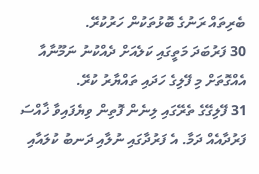ބެރިތައް ރަނުގެ ބޮޅުތަކުން ހަރުކުރޭ.
30 ފަރުބަދަ މަތީގައި ކަލެއަށް ދެއްކުނު ނަމޫނާއާ އެއްގޮތަށް މި ފޭލިގެ ހަދައި ތައްޔާރު ކުރޭ.
31 ފޭލިގޭގެ ތެރޭގައި ލިނެން ފޮތިން ވިޔެފައިވާ ޚާއްސަ ފަރުދާއެއް ދަމާ. އެ ފަރުދާގައި ނުލާއި ދަނބު ކުލައާއި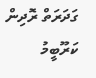ގަދަރަތް ރޮދިން ކަރޫބީމު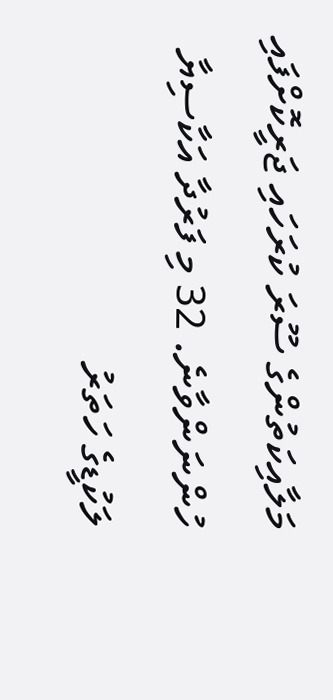މަލާއިކަތުންގެ ސޫރަ ކުރަހައި ޖަރީކޮށްފައި ހުންނަންވާނެ. 32 މި ފަރުދާ އަކާސިޔާ ލަކުޑީގެ ހަތަރު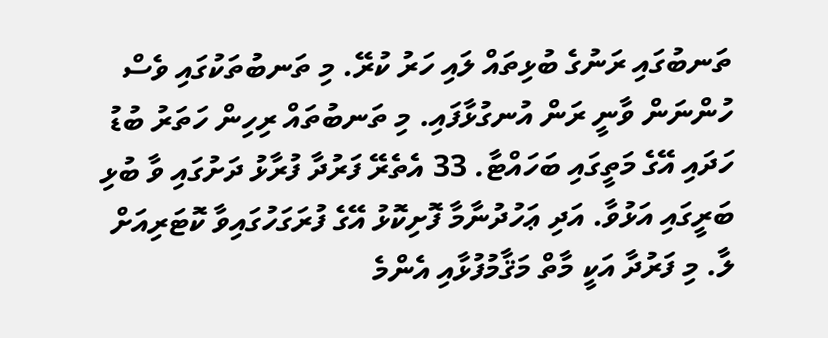ތަނބުގައި ރަނުގެ ބުޅިތައް ލައި ހަރު ކުރޭ. މި ތަނބުތަކުގައި ވެސް ހުންނަން ވާނީ ރަން އުނގުޅާފައި. މި ތަނބުތައް ރިހިން ހަތަރު ބުޑު ހަދައި އޭގެ މަތީގައި ބަހައްޓާ. 33 އެތެރޭ ފަރުދާ ފުރާޅު ދަށުގައި ވާ ބުޅި ބަރީގައި އަޅުވާ. އަދި ޢަހުދުނާމާ ފޮށިކޮޅު އޭގެ ފުރަގަހުގައިވާ ކޮޓަރިއަށް ލާ. މި ފަރުދާ އަކީ މާތް މަޤާމުފުޅާއި އެންމެ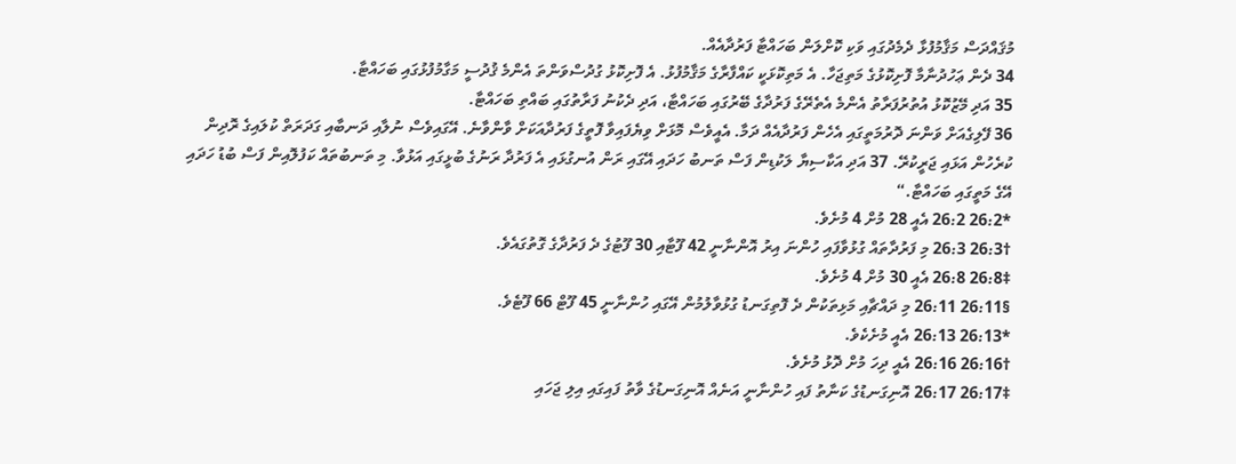މުޤައްދަސް މަޤާމުފުޅާ ދެމެދުގައި ވަކި ކޮށްލަން ބަހައްޓާ ފަރުދާއެއް.
34 ދެން ޢަހުދުނާމާ ފޮށިކޮޅުގެ މަތިޖަހާ. އެ މަތިކޮޅަކީ ކައްފާރާގެ މަޤާމުފުޅު. އެ ފޮށިކޮޅު ގުދުސްވަންތަ އެންމެ ޤުދުސީ މަގާމުފުޅުގައި ބަހައްޓާ.
35 އަދި މޭޒުކޮޅު އުތުރުފަރާތު އެންމެ އެތެރޭގެ ފަރުދާގެ ބޭރުގައި ބަހައްޓާ، އަދި ދެކުނު ފަރާތުގައި ބައްތި ބަހައްޓާ.
36 ފޭލިގެއަށް ވަންނަ ދޮރުމަތީގައި އެހެން ފަރުދާއެއް ދަމާ. އެއީވެސް މޮޅަށް ވިޔެފައިވާ ފޮތީގެ ފަރުދާއަކަށް ވާންވާނެ. އޭގައިވެސް ނުލާއި ދަނބާއި ގަދަރަތް ކުލައިގެ ރޮދިން ކުރެހުން އަޅައި ޖަރީކުރޭ. 37 އަދި އަކާސިޔާ ލަކުޑިން ފަސް ތަނބު ހަދައި އޭގައި ރަން އުނގުޅައި އެ ފަރުދާ ރަނުގެ ބުޅީގައި އަޅުވާ. މި ތަނބުތައް ކަފުލޮއިން ފަސް ބުޑު ހަދައި އޭގެ މަތީގައި ބަހައްޓާ.“
*26:2 26:2 އެއީ 28 މުށް 4 މުށެވެ.
†26:3 26:3 މި ފަރުދާތައް ގުޅުވާފައި ހުންނަ އިރު އޮންނާނީ 42 ފޫޓާއި 30 ފޫޓުގެ ދެ ފަރުދާގެ ގޮތުގައެވެ.
‡26:8 26:8 އެއީ 30 މުށް 4 މުށެވެ.
§26:11 26:11 މި ދައްޗާއި މަޅިތަކުން ދެ ފޮތިގަނޑު ގުޅުވާލުމުން އޭގައި ހުންނާނީ 45 ފޫޓް 66 ފޫޓެވެ.
*26:13 26:13 އެއީ މުށެކެވެ.
†26:16 26:16 އެއީ ދިހަ މުށް ދޮޅު މުށެވެ.
‡26:17 26:17 އޮނިގަނޑުގެ ކަނާތު ފައި ހުންނާނީ އަނެއް އޮނިގަނޑުގެ ވާތު ފައިގައި އިލި ޖަހައި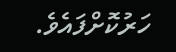ހަރުކޮށްފައެވެ.